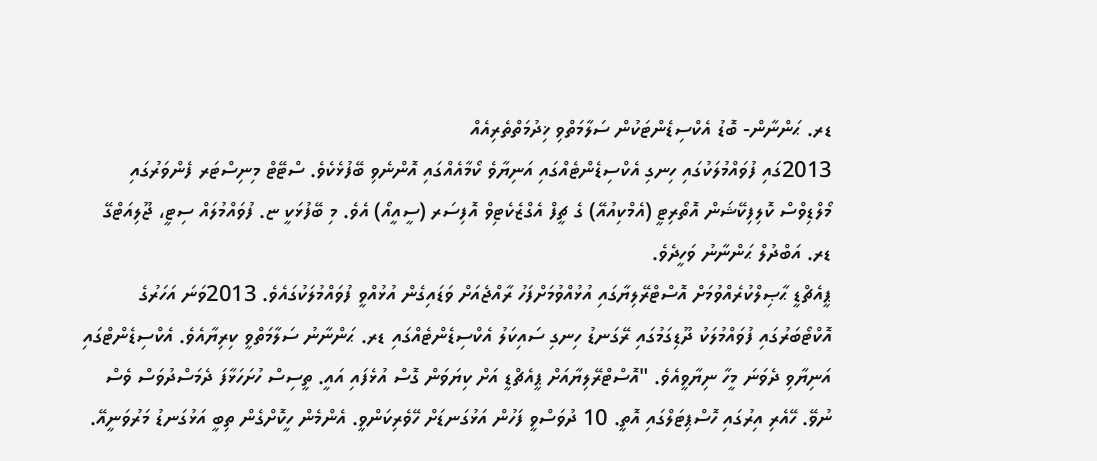ޑރ. ޙަންނާން- ބޮޑު އެކްސިޑެންޓަކުން ސަލާމަތްވި ޚިދުމަތްތެރިއެއް
2013ގައި ފުވައްމުލަކުގައި ހިނގި އެކްސިޑެންޓެއްގައި އަނިޔާވެ ކޯމާއެއްގައި އޮންނެވި ބޭފުޅެކެވެ. ސްޓޭޓް މިނިސްޓަރ ފެންވަރުގައި މޯލްޑިވްސް ކޮލިފިކޭޝަން އޮތޯރިޓީ (އެމްކިއުއޭ) ގެ ޗީފް އެގްޒެކެޓިވް އޮފިސަރ (ސީއީއޯ) އެވެ. މި ބޭފުޅަކީ ޏ. ފުވައްމުލައް ސިޓީ، ޖޫލިއަޓްގޭ ޑރ. އަބްދުލް ޙަންނާނު ވަހީދެވެ.
ޕީއެޗްޑީ ޙާޞިލްކުރެއްވުމަށް އޮސްޓްރޭލިޔާގައި އުޅުއްވުމަށްފަހު ރާއްޖެއަށް ވަޑައިގެން އުޅުއްވީ ފުވައްމުލަކުގައެވެ. 2013ވަނަ އަހަރުގެ އޮކްޓޯބަރުގައި ފުވައްމުލަކު ދޫޑިގަމުގައި ރޭގަނޑު ހިނގި ސައިކަލު އެކްސިޑެންޓެއްގައި ޑރ. ޙަންނާނު ސަލާމަތްވީ ކިރިޔާއެވެ. އެކްސިޑެންޓްގައި އަނިޔާވި ދެވަނަ މީހާ ނިޔާވީއެވެ. "އޮސްޓްރޭލިޔާއަށް ޕީއެޗްޑީ އަށް ކިޔަވަން ގޮސް އުޅެފައި އައީ. ތީސިސް ހުށަހަޅާފަ ދެމަސްދުވަސް ވެސް ނުވޭ. ހޭއެރި އިރުގައި ހޮސްޕިޓަލްގައި އޮތީ. 10 ދުވަސްވީ ފަހުން އަޅުގަނޑަށް ހޭވެރިކަންވީ. އެންމެން ހީކޮށްގެން ތިބީ އަޅުގަނޑު މަރުވަނީއޭ.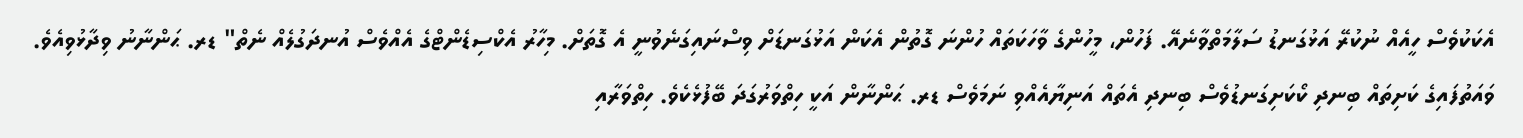އެކަކުވެސް ހީއެއް ނުކުރޭ އަޅުގަނޑު ސަލާމަތްވާނެއޭ. ފަހުން، މީހުންގެ ވާހަކަތައް ހުންނަ ގޮތުން އެކަން އަޅުގަނޑަށް ވިސްނައިގަނެވުނީ އެ ގޮތަށް. މިހާރު އެކްސިޑެންޓްގެ އެއްވެސް އުނދަގުލެއް ނެތް" ޑރ. ޙަންނާނު ވިދާޅުވިއެވެ.
ވައަތުފައިގެ ކަށިތައް ބިނދި ކޯކަށިގަނޑުވެސް ބިނދި އެތައް އަނިޔާއެއްވި ނަމަވެސް ޑރ. ޙަންނާން އަކީ ހިތްވަރުގަދަ ބޭފުޅެކެވެ. ހިތްވަރާއި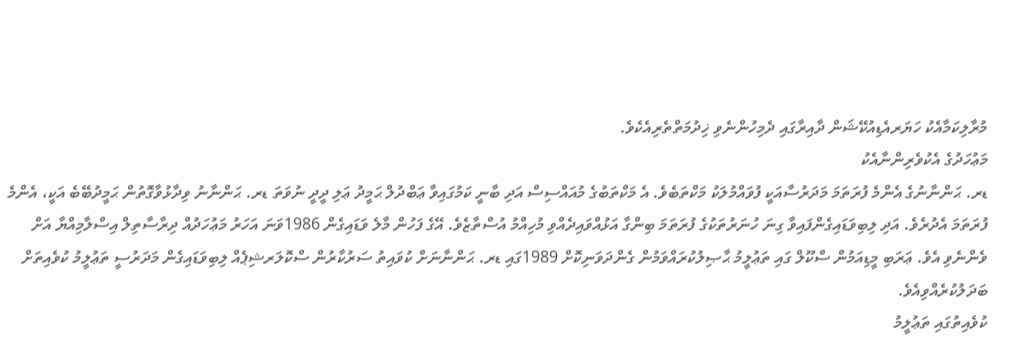މުރާލިކަމާއެކު ހަޔަރއެޑިއުކޭޝަން ދާއިރާގައި ދެމިހުންނެވި ޚިދުމަތްތެރިއެކެވެ.
މަޢުހަދުގެ އެކުވެރިންނާއެކު
ޑރ. ޙަންނާނުގެ އެންމެ ފުރަތަމަ މަދަރުސާއަކީ ފުވައްމުލަކު މަކްތަބެވެ. އެ މަކްތަބުގެ މުއައްސިސް އަދި ބާނީ ކަމުގައިވާ ޢަބްދުލް ޙަމީދު ޢަލި ދީދީ ނުވަތަ ޑރ. ޙަންނާނު ވިދާޅުވާގޮތުން ޙަމީދުބޭބެ އަކީ، އެންމެ ފުރަތަމަ އެދުރެވެ. އަދި ލިބިވަޑައިގެންފައިވާ ގިނަ ހުނަރުތަކުގެ ފުރަތަމަ ބިންގާ އަޅުއްވައިދެއްވި މުހިއްމު އުސްތާޒެވެ. އޭގެ ފަހުން މާލެ ވަޑައިގެން 1986ވަނަ އަހަރު މަޢުހަދުއް ދިރާސާތިލް އިސްލާމިއްޔާ އަށް ވެންނެވި އެވެ. ޢަރަބި މީޑިއަމުން ސްކޫލް ގައި ތަޢުލީމު ޙާޞިލުކުރައްވަމުން ގެންދަވަނިކޮށް 1989ގައި ޑރ. ޙަންނާނަށް ކުވައިތު ސަރުކާރުން ސްކޮލަރޝިޕެއް ލިބިވަޑައިގެން މަދަރުސީ ތަޢުލީމު ކުވެއިތަށް ބަދަލުކުރެއްވިއެވެ.
ކުވެއިތުގައި ތަޢުލީމު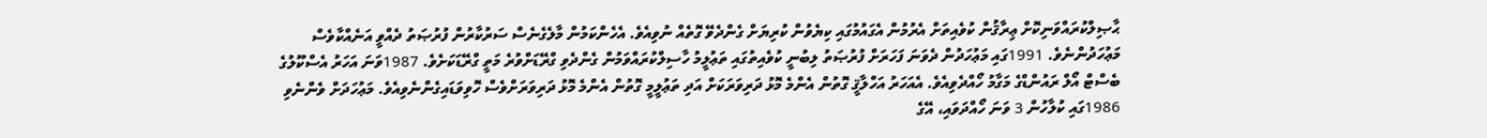ޙާޞިލްކުރައްވަނިކޮށް ޢިރާޤުން ކުވެއިތަށް އެރުމުން އެގައުމުގައި ކިޔެވުން ކުރިޔަށް ގެންދެވޭ ގޮތެއް ނުވިއެވެ. އެހެންކަމުން މާލެގެނެސް ސަރުކާރުން ފުރުޞަތު ދެއްވީ އަނެއްކާވެސް މަޢުހަދުންނެވެ. 1991ގައި މަޢުހަދުން ދެވަނަ ފަހަރަށް ފުރުޞަތު ލިބުނީ ކުވެއިތުގައި ތަޢުލީމު ހާސިލްކުރައްވަމުން ގެންދެވި ގްރޭޑަށްވުރެ މަތީ ގްރޭޑަކަށެވެ. 1987ވަނަ އަހަރު އެސްކޫލުގެ ބެސްޓް އޯލް ރައުންޑްގެ މަގާމު ހޯއްދެވިއެވެ. އެއަހަރު އަހްލާޤީ ގޮތުން އެންމެ މޮޅު ދަރިވަރަކަށް އަދި ތަޢުލީމީ ގޮތުން އެންމެ މޮޅު ދަރިވަރަށްވެސް ހޮވިވަޑައިގެންނެވިއެވެ. މަޢުހަދަށް ވެންނެވި 1986ގައި ކުލާހުން 3 ވަނަ ހޯއްދަވައި، އޭގެ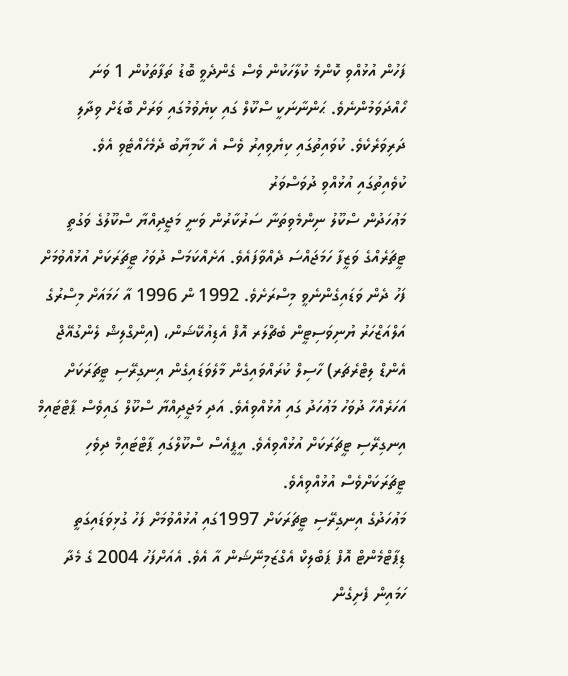ފަހުން އުޅުއްވި ކޮންމެ ކުލާހަކުން ވެސް ގެންދެވީ ބޮޑު ތަފާތަކުން 1 ވަނަ ހޯއްދަވަމުންނެވެ. ޙަންނާނަކީ ސްކޫލް ގައި ކިޔެވުމުގައި ވަރަށް ބޮޑަށް ވިދާލި ދަރިވަރެކެވެ. ކުވައިތުގައި ކިޔެވިއިރު ވެސް އެ ކާމިޔާބު ދެމެހެއްޓެވި އެވެ.
ކުވެއިތުގައި އުޅުއްވި ދުވަސްވަރު
މަޢުހަދުން ސްކޫލު ނިންމެވިތަނާ ސަރުކާރުން ވަނީ މަޖީދިއްޔާ ސްކޫލުގެ ވަގުތީ ޓީޗަރެއްގެ ވަޒީފާ ހަމަޖައްސަ ދެއްވާފައެވެ. އަށެއްކަމަސް ދުވަހު ޓީޗަރަކަށް އުޅުއްވުމަށް ފަހު ދެން ވަޑައިގެންނެވީ މިސްރަށެވެ. 1992 ން 1996 އާ ހަމައަށް މިސްރުގެ އަލްއަޒްހަރު ޔުނިވަސިޓީން ބެޗްލަރ އޮފް އެޑިއުކޭޝަން، (އިންގްލިޝް ލެންގުއޭޖް އެންޑް ލިޓްރެޗަރ) ހާސިލް ކުރައްވައިގެން މާލެވަޑައިގެން އިނގިރޭސި ޓީޗަރަކަށް އަހަރެއްހާ ދުވަހު މަޢުހަދު ގައި އުޅުއްވިއެވެ. އަދި މަޖީދިއްޔާ ސްކޫލް ގައިވެސް ޕާޓްޓައިމް އިނގިރޭސި ޓީޗަރަކަށް އުޅުއްވިއެވެ. އީޕީއެސް ސްކޫލްގައި ޕާޓްޓައިމް ދިވެހި ޓީޗަރަކަށްވެސް އުޅުއްވިއެވެ.
މަޢުހަދުގެ އިނގިރޭސި ޓީޗަރަކަށް 1997ގައި އުޅުއްވުމަށް ފަހު ގުޅިވަޑައިގަތީ ޑިޕާޓްމެންޓް އޮފް ޕަބްލިކް އެގްޒަމިނޭޝަން އާ އެވެ. އެއަށްފަހު 2004 ގެ މެދާ ހަމައިން ފެށިގެން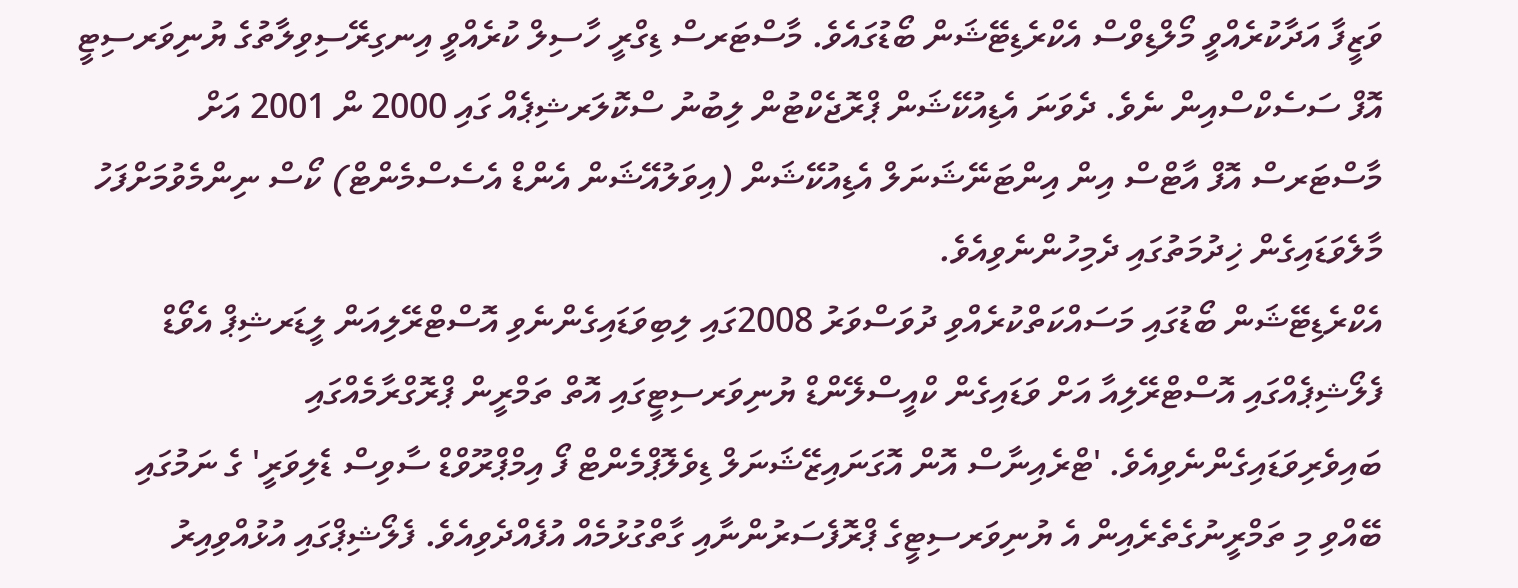ވަޒީފާ އަދާކުރެއްވީ މޯލްޑިވްސް އެކްރެޑިޓޭޝަން ބޯޑުގައެވެ. މާސްޓަރސް ޑިގްރީ ހާސިލް ކުރެއްވީ އިނގިރޭސިވިލާތުގެ ޔުނިވަރސިޓީ އޮފް ސަސެކްސްއިން ނެވެ. ދެވަނަ އެޑިއުކޭޝަން ޕްރޮޖެކްޓުން ލިބުނު ސްކޮލަރޝިޕެއް ގައި 2000 ން 2001 އަށް މާސްޓަރސް އޮފް އާޓްސް އިން އިންޓަނޭޝަނަލް އެޑިއުކޭޝަން (އިވަލުއޭޝަން އެންޑް އެސެސްމެންޓް) ކޯސް ނިންމެވުމަށްފަހު މާލެވަޑައިގެން ޚިދުމަތުގައި ދެމިހުންނެވިއެވެ.
އެކްރެޑިޓޭޝަން ބޯޑުގައި މަސައްކަތްކުރެއްވި ދުވަސްވަރު 2008ގައި ލިބިވަޑައިގެންނެވި އޮސްޓްރޭލިއަން ލީޑަރޝިޕް އެވޯޑް ފެލޯޝިޕެއްގައި އޮސްޓްރޭލިއާ އަށް ވަޑައިގެން ކްއީސްލޭންޑް ޔުނިވަރސިޓީގައި އޮތް ތަމްރީން ޕްރޮގްރާމެއްގައި ބައިވެރިވަޑައިގެންނެވިއެވެ. 'ޓްރެއިނާސް އޮން އޮގަނައިޒޭޝަނަލް ޑިވެލޮޕްމެންޓް ފޯ އިމްޕްރޫވްޑް ސާވިސް ޑެލިވަރީ' ގެ ނަމުގައި ބޭއްވި މި ތަމްރީނުގެތެރެއިން އެ ޔުނިވަރސިޓީގެ ޕްރޮފެސަރުންނާއި ގާތްގުޅުމެއް އުފެއްދެވިއެވެ. ފެލޯޝިޕްގައި އުޅުއްވިއިރު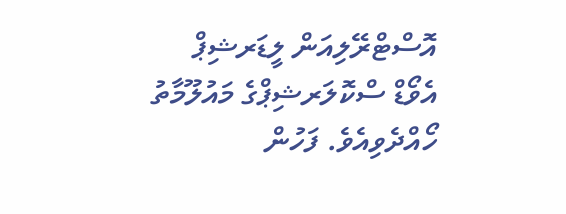އޮސްޓްރޭލިއަން ލީޑަރޝިޕް އެވޯޑް ސްކޮލަރޝިޕްގެ މައުލޫމާތު ހޯއްދެވިއެވެ. ފަހުން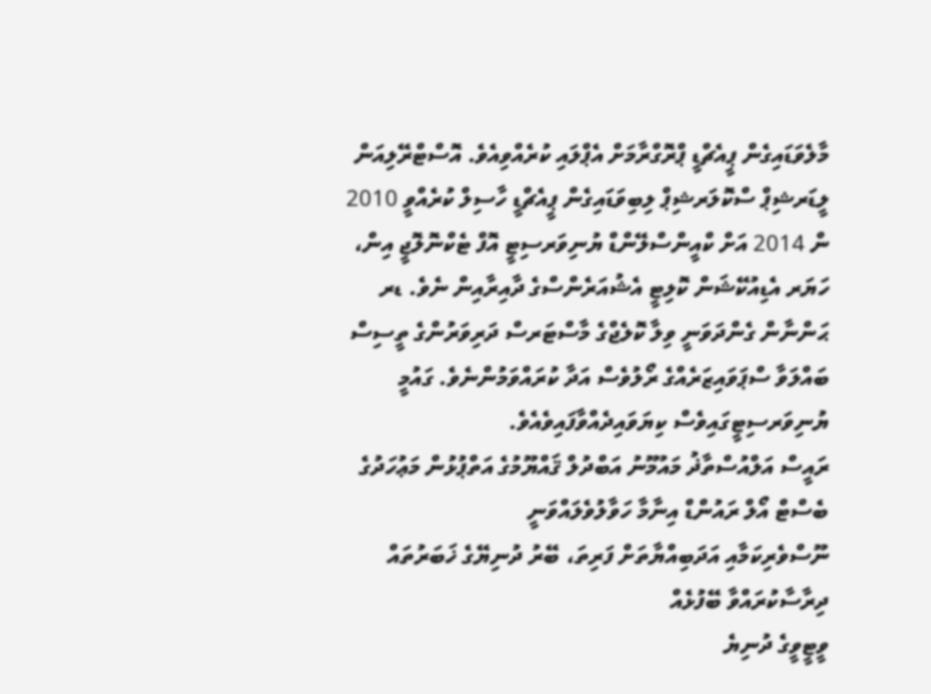މާލެވަޑައިގެން ޕީއެޗްޑީ ޕްރޮގްރާމަށް އެޕްލައި ކުރެއްވިއެވެ. އޮސްޓްރޭލިއަން ލީޑަރޝިޕް ސްކޮލަރޝިޕް ލިބިވަޑައިގެން ޕީއެޗްޑީ ހާސިލް ކުރެއްވީ 2010 ން 2014 އަށް ކްއީންސްލޭންޑް ޔުނިވަރސިޓީ އޮފް ޓެކްނޮލޮޖީ އިން، ހަޔަރ އެޑިއުކޭޝަން ކޮލިޓީ އެޝުއަރެންސްގެ ދާއިރާއިން ނެވެ. ޑރ ޙަންނާން ގެންދަވަނީ ވިލާ ކޮލެޖްގެ މާސްޓަރސް ދަރިވަރުންގެ ތީސިސް ބައްލަވާ ސްޕަވައިޒަރެއްގެ ރޯލުވެސް އަދާ ކުރައްވަމުންނެވެ. ގައުމީ ޔުނިވަރސިޓީގައިވެސް ކިޔަވައިދެއްވާފައިވެއެވެ.
ރައީސް އަލްއުސްތާޛު މައުމޫނު އަބްދުލް ޤައްޔޫމުގެ އަތްޕުޅުން މަޢުހަދުގެ ބެސްޓް އޯލް ރައުންޑް އިނާމާ ހަވާލުވެލައްވަނީ
ނޫސްވެރިކަމާއި އަދަބިއްޔާތަށް ފަރިތަ، ބޭރު ދުނިޔޭގެ ޚަބަރުތައް ދިރާސާކުރައްވާ ބޭފުޅެއް
ވީޓީވީގެ ދުނިޔެ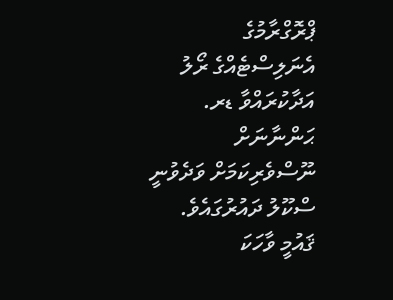ޕްރޮގްރާމުގެ އެނަލިސްޓެއްގެ ރޯލު އަދާކުރައްވާ ޑރ. ޙަންނާނަށް ނޫސްވެރިކަމަށް ވަދެވުނީ ސްކޫލު ދައުރުގައެވެ.
ޤައުމީ ވާހަކަ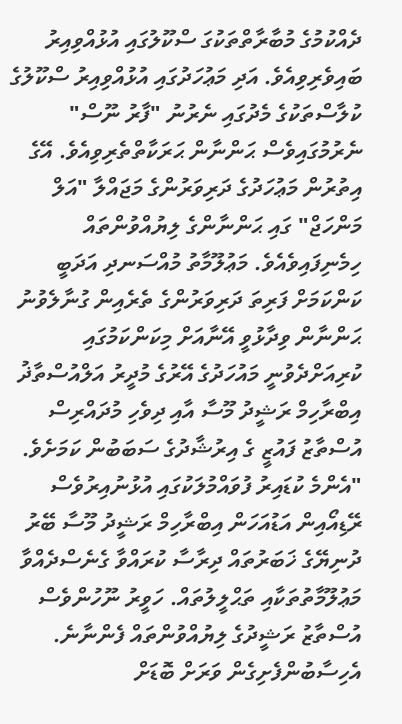ދެއްކުމުގެ މުބާރާތްތަކުގަ ސްކޫލުގައި އުޅުއްވިއިރު ބައިވެރިވިއެވެ. އަދި މަޢުހަދުގައި އުޅުއްވިއިރު ސްކޫލުގެ ކުލާސްތަކުގެ މެދުގައި ނެރުނު "ފާރު ނޫސް" ނެރުމުގައިވެސް ޙަންނާން ޙަރަކާތްތެރިވިއެވެ. އޭގެ އިތުރުން މަޢުހަދުގެ ދަރިވަރުންގެ މަޖައްލާ "އަލް މަންހަޖް" ގައި ޙަންނާންގެ ލިޔުއްވުންތައް ހިމެނިފައިވެއެވެ. މަޢުލޫމާތު މުއްސަނދި އަދަބީ ކަންކަމަށް ފަރިތަ ދަރިވަރުންގެ ތެރެއިން ގުނާލެވުނު ޙަންނާން ވިދާޅުވީ އޭނާއަށް މިކަންކަމުގައި ކުރިއަށްދެވުނީ މައުހަދުގެ އޭރުގެ މުދީރު އަލްއުސްތާޛު އިބްރާހިމް ރަޝީދު މޫސާ އާއި ދިވެހި މުދައްރިސް އުސްތާޒު ފައުޒީ ގެ އިރުޝާދުގެ ސަބަބުން ކަމަށެވެ.
"އެންމެ ކުޑައިރު ފުވައްމުލަކުގައި އުޅުނުއިރުވެސް ރޭޑިއޯއިން އަޑުއަހަން އިބްރާހިމް ރަޝީދު މޫސާ ބޭރު ދުނިޔޭގެ ޚަބަރުތައް ދިރާސާ ކުރައްވާ ގެނެސްދެއްވާ މަޢުލޫމާތުތަކާއި ތަޙްލީލުތައް. ހަވީރު ނޫހުންވެސް އުސްތާޒު ރަޝީދުގެ ލިޔުއްވުންތައް ފެންނާނެ. އެހިސާބުންފެށިގެން ވަރަށް ބޮޑަށް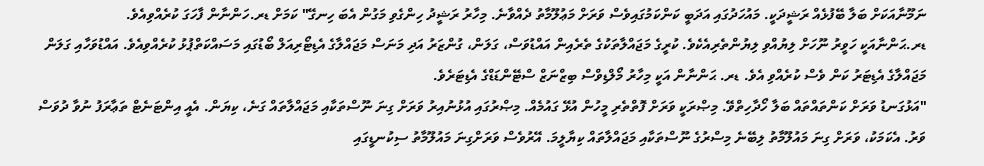ނަމޫނާއަކަށް ބަލާ ބޭފުޅެއް ރަޝީދަކީ. މައުހަދުގައި އަދަބީ ކަންކަމުގައިވެސް ވަރަށް މަޢުލޫމާތު ދެއްވާނެ. މިހާރު ރަޝީދު ހިންގެވި މަގުން އެބަ ހިނގޭ" ކަމަށް ޑރ.ހަންނާން ފާހަގަ ކުރެއްވިއެވެ.
ޑރ.ޙަންނާއަކީ ހަވީރު ނޫހަށް ލިޔުއްވި ލިޔުންތެރިއެކެވެ. ކުރީގެ މަޖައްލާތަކުގެ ތެރެއިން އައްޑުވަސް، ގަލަން، ގުންޒަރު އަދި މަނަސް މަޖައްލާގެ އެޑިޓޯރިއަލް ބޯޑުގައި މަސައްކަތްޕުޅު ކުރެއްވިއެވެ. އައްޑުވަހާއި ގަލަން މަޖައްލާގެ އެޑިޓަރު ކަން ވެސް ކުރެއްވި އެވެ. ޑރ. ޙަންނާން އަކީ މިހާރު މޯލްޑިވްސް ބިޒްނަޒް ސްޓޭންޑަޑްގެ އެޑިޓަރެވެ.
"އަޅުގަނޑު ވަރަށް ކަންތައްތައް ބަލާ ހޯދާހިތްވޭ. މިޞްރަކީ ވަރަށް ފޮތްތެރި މީހުން އުޅޭ ގައުމެއް. މިޞްރުގައި އުޅުނުއިރު ވަރަށް ގިނަ ނޫސްތަކާއި މަޖައްލާތައް ގަނެ، ކިޔަން. އެއީ އިންޓަނެޓް ތަޢާރަފު ނުވާ ދުވަސް ވަރު. އެކަމަކު، ވަރަށް ގިނަ މައުލޫމާތު ލިބޭނެ މިސްރުގެ ނޫސްތަކާއި މަޖައްލާތައް ކިޔާލީމަ. އޭރުވެސް ވަރަށްގިނަ މައުލޫމާތު ސިކުނޑީގައި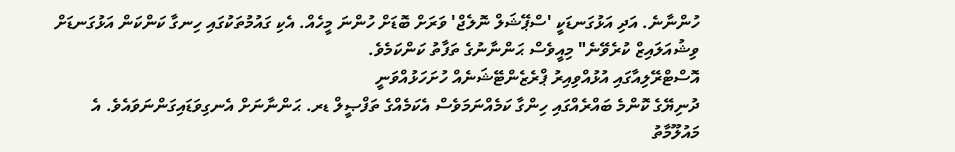ހުންނާނެ. އަދި އަޅުގަނޑަކީ 'ސްޕޭޝަލް ނޮލެޖް' ވަރަށް ބޮޑަށް ހުންނަ މީހެއް. އެކި ގައުމުތަކުގައި ހިނގާ ކަންކަން އަޅުގަނޑަށް ވިޝުއަލައިޒް ކުރެވޭނެ" މިއީވެސް ޙަންނާނުގެ ތަފާތު ކަންކަމެވެ.
އޮސްޓްރޭލިއާގައި އުޅުއްވިއިރު ޕްރެޒެންޓޭޝަނެއް ހުށަހަޅުއްވަނީ
ދުނިޔޭގެ ކޮންމެ ބައްރެއްގައި ހިންގާ ކަމެއްނަމަވެސް އެކަމެއްގެ ތަފްޞީލް ޑރ. ޙަންނާނަށް އެނގިވަޑައިގަންނަވައެވެ. އެ މައުލޫމާތު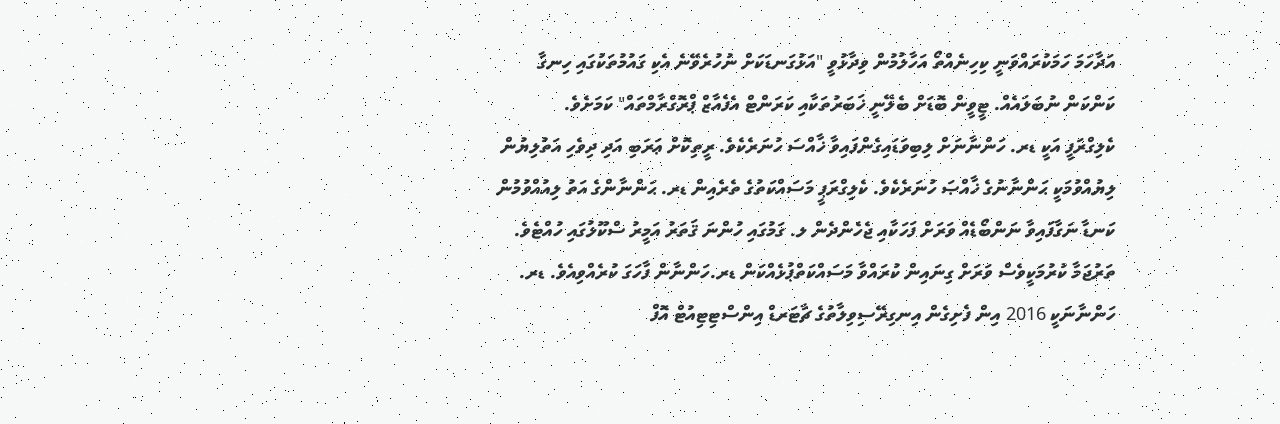އަދާހަމަ ހަމަކުރައްވަނީ ކިހިނެއްތޯ އަހާލުމުން ވިދާޅުވީ "އަޅުގަނޑަކަށް ނުހުރެވޭނެ އެކި ގައުމުތަކުގައި ހިނގާ ކަންކަން ނުބަލައެއް. ޓީވީން ބޮޑަށް ބެލޭނީ ޚަބަރުތަކާއި ކަރަންޓް އެފެއާޒް ޕްރޮގްރާމްތައް" ކަމަށެވެ.
ކެލިގްރަފީ އަކީ ޑރ. ހަންނާނަށް ލިބިވަޑައިގެންފައިވާ ޚާއްސަ ހުނަރެކެވެ. ރީތިކޮށް ޢަރަބި އަދި ދިވެހި އަތުލިޔުން ލިޔުއްވުމަކީ ޙަންނާނުގެ ޚާއްޞަ ހުނަރެކެވެ. ކެލިގްރަޕީ މަސައްކަތުގެ ތެރެއިން ޑރ. ޙަންނާންގެ އަތު ލިއުއްވުމުން ކަނޑާ ނަގާފައިވާ ނަންބޯޑެއް ވަރަށް ފަހަކާއި ޖެހެންދެން ލ. ގަމުގައި ހުންނަ ޤަތަރު އަމީރު ސްކޫލުގައި ހުއްޓެވެ.
ތަރުޖަމާ ކުރުމަކީވެސް ވަރަށް ގިނައިން ކުރައްވާ މަސައްކަތްޕުޅެއްކަން ޑރ.ހަންނާން ފާހަގަ ކުރެއްވިއެވެ. ޑރ. ހަންނާނަކީ 2016 އިން ފެށިގެން އިނގިރޭސިވިލާތުގެ ޗާޓަރޑް އިންސްޓިޓިއުޓް އޮފް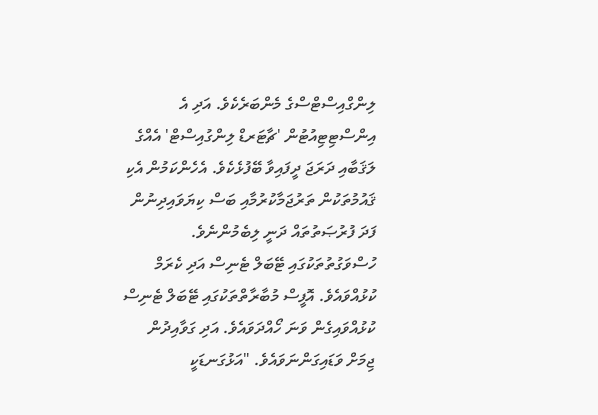ލިންގްއިސްޓްސްގެ މެންބަރެކެވެ. އަދި އެ އިންސްޓިޓިއުޓުން 'ޗާޓަރޑް ލިންގުއިސްޓް' އެއްގެ ލަޤަބާއި ދަރަޖަ ދީފައިވާ ބޭފުޅެކެވެ. އެހެންކަމުން އެކި ޤައުމުތަކުން ތަރުޖަމާކުރުމާއި ބަސް ކިޔަވައިދިނުން ފަދަ ފުރުޞަތުތައް ދަނީ ލިބެމުންނެވެ.
ހުސްވަގުތުތަކުގައި ޓޭބަލް ޓެނިސް އަދި ކެރަމް ކުޅުއްވައެވެ. އޮފީސް މުބާރާތްތަކުގައި ޓޭބަލް ޓެނިސް ކުޅުއްވައިގެން ވަނަ ހޯއްދަވައެވެ. އަދި ގަވާއިދުން ޖިމަށް ވަޑައިގަންނަވައެވެ. "އަޅުގަނޑަކީ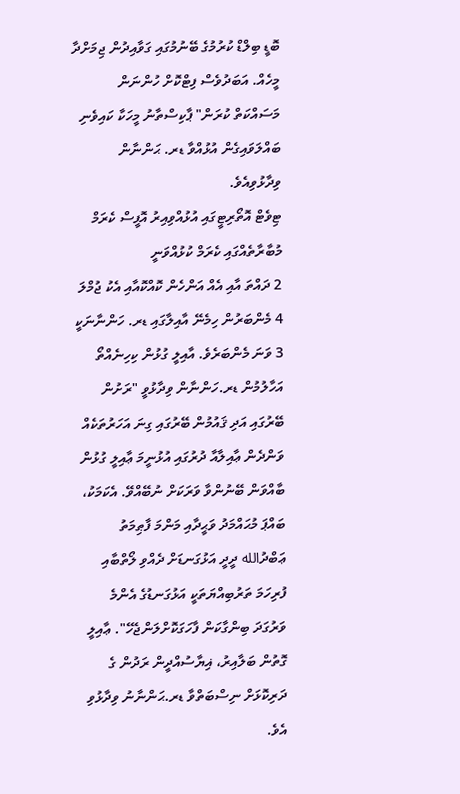ބޮޑީ ބިލްޑް ކުރުމުގެ ބޭނުމުގައި ގަވާއިދުން ޖިމަށްދާ މީހެއް. އަބަދުވެސް ފިޓްކޮށް ހުންނަން މަސައްކަތް ކުރަން" ޕާކިސްތާނު މީހަކާ ކައިވެނި ބައްލަވައިގެން އުޅުއްވާ ޑރ. ޙަންނާން ވިދާޅުވިއެވެ.
ޓިވެޓް އޮތޯރިޓީގައި އުޅުއްވިއިރު އޮފީސް ކެރަމް މުބާރާތެއްގައި ކެރަމް ކުޅުއްވަނީ
2 ދައްތަ އާއި އެއް އަންހެން ކޮއްކޮއާއި އެކު ޖުމްލަ 4 މެންބަރުން ހިމެނޭ އާއިލާގައި ޑރ. ހަންނާނަކީ 3 ވަނަ މެންބަރެވެ. އާއިލީ ގުޅުން ކިހިނެއްތޯ އަހާލުމުން ޑރ.ހަންނާން ވިދާޅުވީ "ރަށުން ބޭރުގައި އަދި ޤައުމުން ބޭރުގައި ގިނަ އަހަރުތަކެއް ވަންދެން ޢާއިލާއާ ދުރުގައި އުޅުނީމަ ޢާއިލީ ގުޅުން ބާއްވަން ބޭނުންވާ ވަރަކަށް ނުބޭއްވޭ. އެކަމަކު، ބައްޕަ މުޙައްމަދު ވަޙީދާއި މަންމަ ފާޠިމަތު ޢަބްދުالله ދީދީ އަޅުގަނޑަށް ދެއްވި ލޯތްބާއި ފުރިހަމަ ތަރުބިއްޔަތަކީ އަޅުގަނޑުގެ އެންމެ ވަރުގަދަ ބިންގާކަން ފާހަގަކޮށްލަންޖެހޭ". ޢާއިލީ ގޮތުން ބަލާއިރު، ޣިޔާސުއްދީން ރަދުން ގެ ދަރިކޮޅަށް ނިސްބަތްވާ ޑރ.ޙަންނާނު ވިދާޅުވި އެވެ.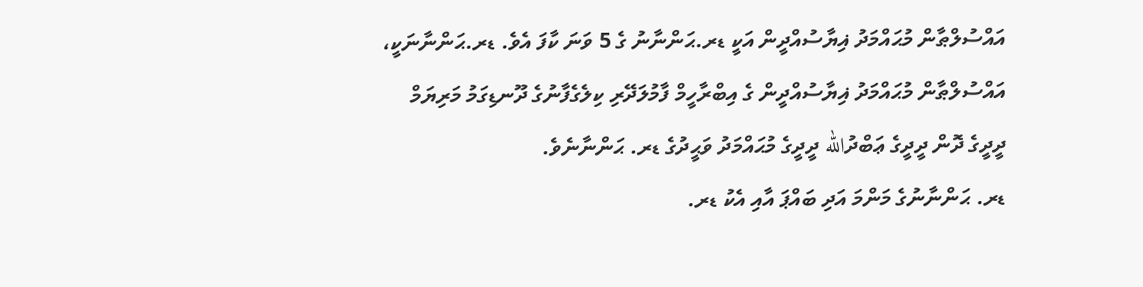އައްސުލްޠާން މުޙައްމަދު ޣިޔާސުއްދީން އަކީ ޑރ.ޙަންނާނު ގެ 5 ވަނަ ކާފަ އެވެ. ޑރ.ޙަންނާނަކީ، އައްސުލްޠާން މުޙައްމަދު ޣިޔާސުއްދީން ގެ އިބްރާހީމް ފާމުލަދޭރި ކިލެގެފާނުގެ ދޫނޑިގަމު މަރިޔަމް ދީދީގެ ދޮން ދީދީގެ ޢަބްދުالله ދީދީގެ މުޙައްމަދު ވަޙީދުގެ ޑރ. ޙަންނާނެވެ.
ޑރ. ޙަންނާނުގެ މަންމަ އަދި ބައްޕަ އާއި އެކު ޑރ.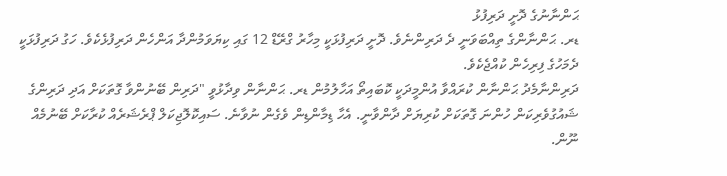ޙަންނާނުގެ ދޮށީ ދަރިފުޅު
ޑރ. ޙަންނާންގެ ތިއްބަވަނީ ދެ ދަރިންނެވެ. ދޮށީ ދަރިފުޅަކީ މިހާރު ގްރޭޑް 12 ގައި ކިޔަވަމުންދާ އަންހެން ދަރިފުޅެކެވެ. ހަގު ދަރިފުޅަކީ ދެމަހުގެ ފިރިހެން ކުއްޖެކެވެ.
ދަރިންނާމެދު ޙަންނާން ކުރައްވާ އުންމީދަކީ ކޮބައިތޯ އަހާލުމުން ޑރ. ޙަންނާން ވިދާޅުވީ "ދަރިން ބޭނުންވާ ގޮތަކަށް އަދި ދަރިންގެ ޝައުގުވެރިކަން ހުންނަ ގޮތަކަށް ކުރިޔަށް ދާންވާނީ. އެހާ ޑިމާންޑިން ވެގެން ނުވާނެ. ސައިކޮލޮޖިކަލް ޕްރެޝަރެއް ކުރާކަށް ބޭނުމެއް ނޫން.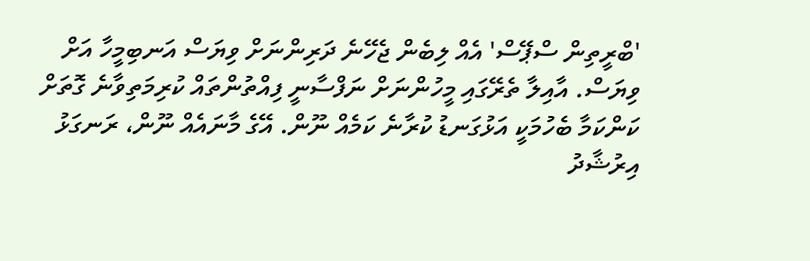'ބްރީތިން ސްޕޭސް' އެއް ލިބެން ޖެހޭނެ ދަރިންނަށް ވިޔަސް އަނބިމީހާ އަށް ވިޔަސް. އާއިލާ ތެރޭގައި މީހުންނަށް ނަފްސާނީ ފިއްތުންތައް ކުރިމަތިވާނެ ގޮތަށް ކަންކަމާ ބެހުމަކީ އަޅުގަނޑު ކުރާނެ ކަމެއް ނޫން. އޭގެ މާނައެއް ނޫން، ރަނގަޅު އިރުޝާދު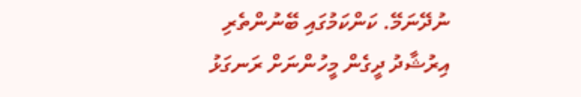ނުދޭނަމޭ. ކަންކަމުގައި ބޭނުންތެރި އިރުޝާދު ދީގެން މީހުންނަށް ރަނގަޅު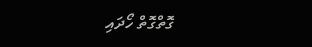ގޮތްގޮތް ހޯދައި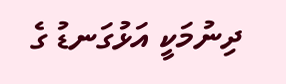ދިނުމަކީ އަޅުގަނޑު ގެ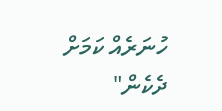ހުނަރެއް ކަމަށް ދެކެން"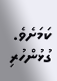ކަމަށެވެ.
ގުޅުންހުރި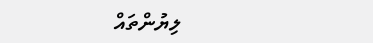ލިޔުންތައް